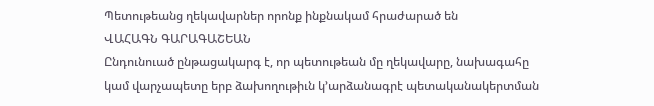Պետութեանց ղեկավարներ որոնք ինքնակամ հրաժարած են
ՎԱՀԱԳՆ ԳԱՐԱԳԱՇԵԱՆ
Ընդունուած ընթացակարգ է, որ պետութեան մը ղեկավարը, նախագահը կամ վարչապետը երբ ձախողութիւն կ՚արձանագրէ պետականակերտման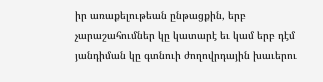իր առաքելութեան ընթացքին, երբ չարաշահումներ կը կատարէ եւ կամ երբ դէմ յանդիման կը գտնուի ժողովրդային խաւերու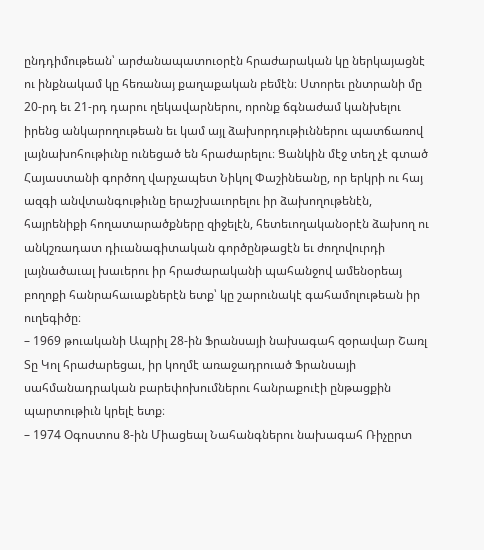ընդդիմութեան՝ արժանապատուօրէն հրաժարական կը ներկայացնէ ու ինքնակամ կը հեռանայ քաղաքական բեմէն։ Ստորեւ ընտրանի մը 20-րդ եւ 21-րդ դարու ղեկավարներու, որոնք ճգնաժամ կանխելու իրենց անկարողութեան եւ կամ այլ ձախորդութիւններու պատճառով լայնախոհութիւնը ունեցած են հրաժարելու։ Ցանկին մէջ տեղ չէ գտած Հայաստանի գործող վարչապետ Նիկոլ Փաշինեանը, որ երկրի ու հայ ազգի անվտանգութիւնը երաշխաւորելու իր ձախողութենէն, հայրենիքի հողատարածքները զիջելէն, հետեւողականօրէն ձախող ու անկշռադատ դիւանագիտական գործընթացէն եւ ժողովուրդի լայնածաւալ խաւերու իր հրաժարականի պահանջով ամենօրեայ բողոքի հանրահաւաքներէն ետք՝ կը շարունակէ գահամոլութեան իր ուղեգիծը։
– 1969 թուականի Ապրիլ 28-ին Ֆրանսայի նախագահ զօրավար Շառլ Տը Կոլ հրաժարեցաւ, իր կողմէ առաջադրուած Ֆրանսայի սահմանադրական բարեփոխումներու հանրաքուէի ընթացքին պարտութիւն կրելէ ետք։
– 1974 Օգոստոս 8-ին Միացեալ Նահանգներու նախագահ Ռիչըրտ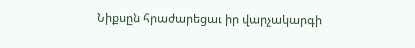Նիքսըն հրաժարեցաւ իր վարչակարգի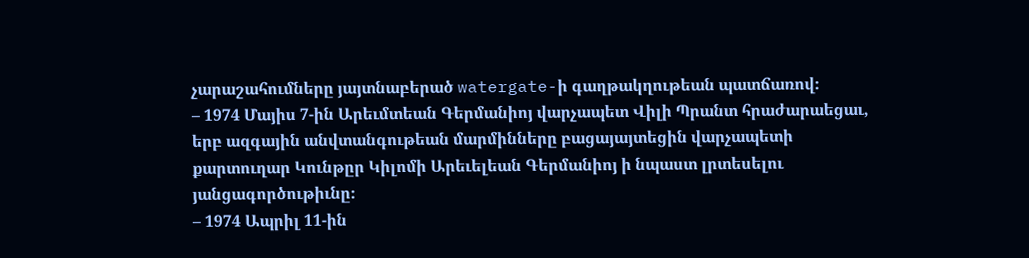չարաշահումները յայտնաբերած watergate-ի գաղթակղութեան պատճառով։
– 1974 Մայիս 7-ին Արեւմտեան Գերմանիոյ վարչապետ Վիլի Պրանտ հրաժարաեցաւ, երբ ազգային անվտանգութեան մարմինները բացայայտեցին վարչապետի քարտուղար Կունթըր Կիլոմի Արեւելեան Գերմանիոյ ի նպաստ լրտեսելու յանցագործութիւնը։
– 1974 Ապրիլ 11-ին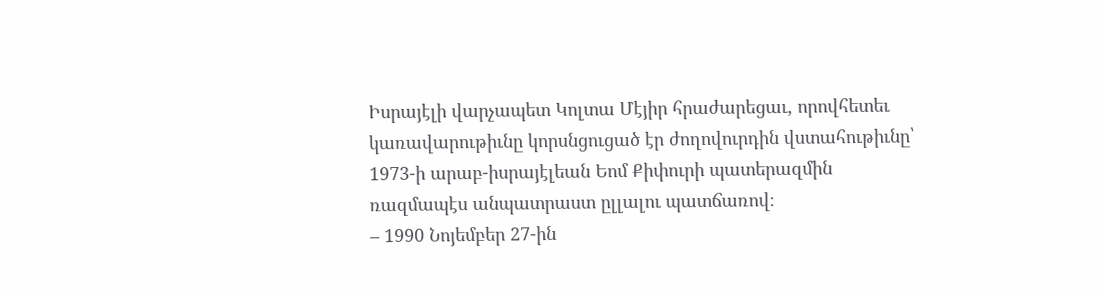Իսրայէլի վարչապետ Կոլտա Մէյիր հրաժարեցաւ, որովհետեւ կառավարութիւնը կորսնցուցած էր ժողովուրդին վստահութիւնը՝ 1973-ի արաբ-իսրայէլեան Եոմ Քիփուրի պատերազմին ռազմապէս անպատրաստ ըլլալու պատճառով։
– 1990 Նոյեմբեր 27-ին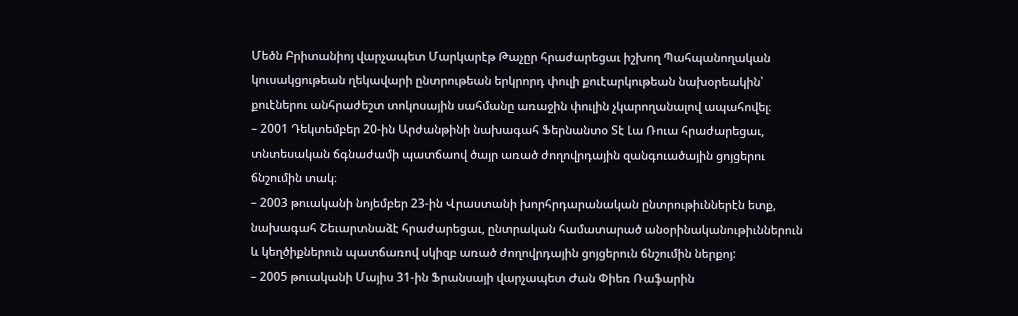Մեծն Բրիտանիոյ վարչապետ Մարկարէթ Թաչըր հրաժարեցաւ իշխող Պահպանողական կուսակցութեան ղեկավարի ընտրութեան երկրորդ փուլի քուէարկութեան նախօրեակին՝ քուէներու անհրաժեշտ տոկոսային սահմանը առաջին փուլին չկարողանալով ապահովել։
– 2001 Դեկտեմբեր 20-ին Արժանթինի նախագահ Ֆերնանտօ Տէ Լա Ռուա հրաժարեցաւ, տնտեսական ճգնաժամի պատճաով ծայր առած ժողովրդային զանգուածային ցոյցերու ճնշումին տակ։
– 2003 թուականի նոյեմբեր 23-ին Վրաստանի խորհրդարանական ընտրութիւններէն ետք, նախագահ Շեւարտնաձէ հրաժարեցաւ, ընտրական համատարած անօրինականութիւններուն և կեղծիքներուն պատճառով սկիզբ առած ժողովրդային ցոյցերուն ճնշումին ներքոյ:
– 2005 թուականի Մայիս 31-ին Ֆրանսայի վարչապետ Ժան Փիեռ Ռաֆարին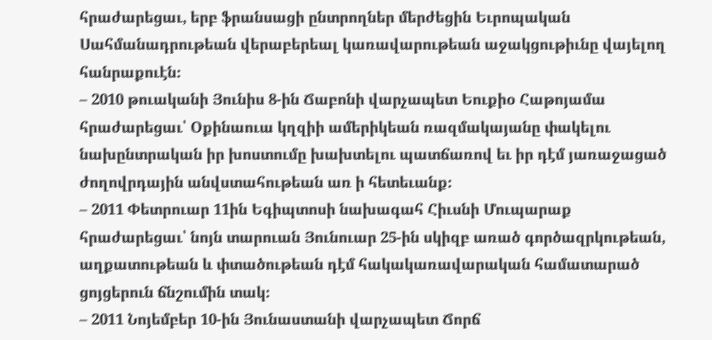հրաժարեցաւ, երբ ֆրանսացի ընտրողներ մերժեցին Եւրոպական Սահմանադրութեան վերաբերեալ կառավարութեան աջակցութիւնը վայելող հանրաքուէն։
– 2010 թուականի Յունիս 8-ին Ճաբոնի վարչապետ Եուքիօ Հաթոյամա հրաժարեցաւ՝ Օքինաուա կղզիի ամերիկեան ռազմակայանը փակելու նախընտրական իր խոստումը խախտելու պատճառով եւ իր դէմ յառաջացած ժողովրդային անվստահութեան առ ի հետեւանք։
– 2011 Փետրուար 11ին Եգիպտոսի նախագահ Հիւսնի Մուպարաք հրաժարեցաւ՝ նոյն տարուան Յունուար 25-ին սկիզբ առած գործազրկութեան, աղքատութեան և փտածութեան դէմ հակակառավարական համատարած ցոյցերուն ճնշումին տակ։
– 2011 Նոյեմբեր 10-ին Յունաստանի վարչապետ Ճորճ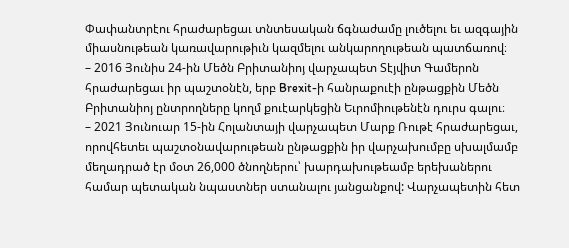Փափանտրէու հրաժարեցաւ տնտեսական ճգնաժամը լուծելու եւ ազգային միասնութեան կառավարութիւն կազմելու անկարողութեան պատճառով։
– 2016 Յունիս 24-ին Մեծն Բրիտանիոյ վարչապետ Տէյվիտ Գամերոն հրաժարեցաւ իր պաշտօնէն, երբ Brexit-ի հանրաքուէի ընթացքին Մեծն Բրիտանիոյ ընտրողները կողմ քուէարկեցին Եւրոմիութենէն դուրս գալու։
– 2021 Յունուար 15-ին Հոլանտայի վարչապետ Մարք Ռութէ հրաժարեցաւ, որովհետեւ պաշտօնավարութեան ընթացքին իր վարչախումբը սխալմամբ մեղադրած էր մօտ 26,000 ծնողներու՝ խարդախութեամբ երեխաներու համար պետական նպաստներ ստանալու յանցանքով: Վարչապետին հետ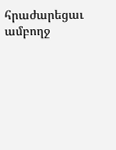հրաժարեցաւ ամբողջ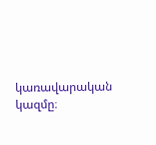կառավարական կազմը։